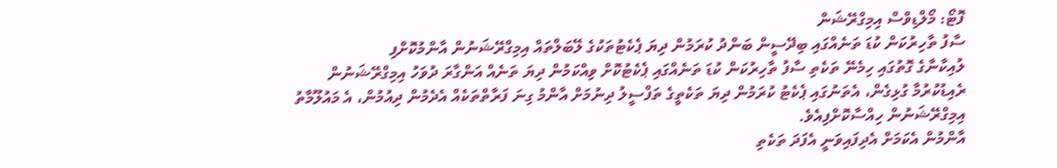ފޮޓޯ: މޯލްޑިވްސް އިމިގްރޭޝަން
ސާފު ތާހިރުކަން ކުޑަ ތަނެއްގައި ބިދޭސީން ބަންދު ކުރަމުން ދިޔަ ޕެކެޓުތަކުގެ ލޭބަލްތައް އިމިގްރޭޝަނުން އާންމުކޮށްފި
ލުއިކާނާގެ ގޮތުގައި ހިމެނޭ ތަކެތި ސާފު ތާހިރުކަން ކުޑަ ތަނެއްގައި ޕެކެޓުކޮށް ވިއްކަމުން ދިޔަ ތަނެއް އަންގާރަ ދުވަހު އިމިގްރޭޝަނުން ރެއިޑުކުރުމާ ގުޅިގެން، އެތަނުގައި ޕެކެޓު ކުރަމުން ދިޔަ ތަކެތީގެ ތަފްސީލު ދިނުމަށް އާންމު ގިނަ ފަރާތްތަކެއް އެދެމުން ދިއުމުން، އެ މައުލޫމާތު އިމިގްރޭޝަނުން ހިއްސާކޮށްފިއެވެ.
އާންމުން އެކަމަށް އެދިފައިވަނީ އެފަދަ ތަކެތި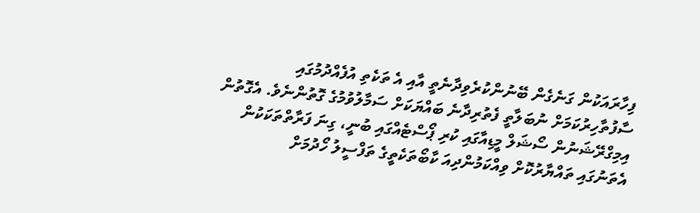ފިހާރައަކުން ގަނެގެން ބޭނުންކުރެވިދާނެތީ އާއި އެ ތަކެތި އުފެއްދުމުގައި ސާފުތާހިރުކަމަށް ނުބަލާތީ ފެތުރިދާނެ ބައްޔަކަށް ސަމާލުވުމުގެ ގޮތުންނެވެ. އެގޮތުން އިމިގްރޭޝަނުން ސޯޝަލް މީޑިއާގައި ކުރި ޕޯސްޓެއްގައި ބުނީ، ގިނަ ފަރާތްތަކަކުން އެތަނުގައި ތައްޔާރުކޮށް ވިއްކަމުންދިއަ ކާބޯތަކެތީގެ ތަފްސީލު ހޯދުމަށް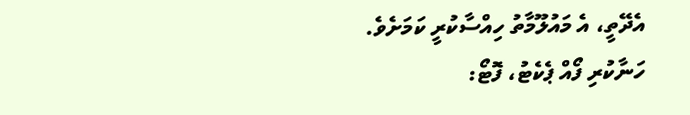އެދޭތީ، އެ މައުލޫމާތު ހިއްސާކުރީ ކަމަށެވެ.
ހަނާކުރި ފޯއް ޕެކެޓު، ފޮޓޯ: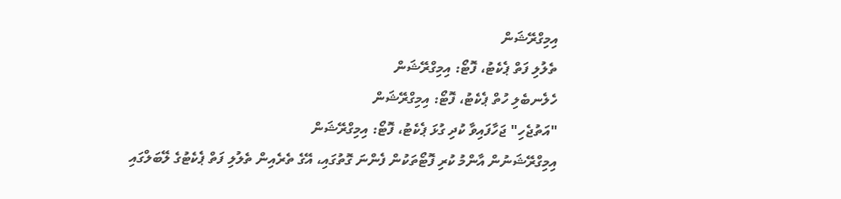އިމިގްރޭޝަން
ތެލުލި ފަތް ޕެކެޓު، ފޮޓޯ: އިމިގްރޭޝަން
ހެލެނބެލި ހުތް ޕެކެޓު، ފޮޓޯ: އިމިގްރޭޝަން
"އަތުޖެހި" ޖަހާފައިވާ ކުދި ގުޅަ ޕެކެޓު، ފޮޓޯ: އިމިގްރޭޝަން
އިމިގްރޭޝަނުން އާންމު ކުރި ފޮޓޯތަކުން ފެންނަ ގޮތުގައި، އޭގެ ތެރެއިން ތެލުލި ފަތް ޕެކެޓުގެ ލޭބަލްގައި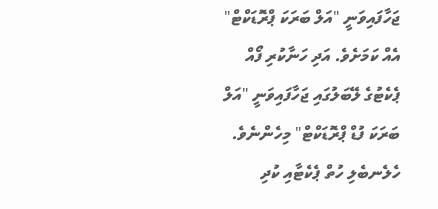ޖަހާފައިވަނީ "އަލް ބަރަކަ ޕްރޮޑަކްޓް" އެއް ކަމަށެވެ. އަދި ހަނާކުރި ފޯއް ޕެކެޓުގެ ލޭބަލުގައި ޖަހާފައިވަނީ "އަލް ބަރަކަ ފުޑް ޕްރޮޑަކްޓް" މިހެންނެވެ. ހެލެނބެލި ހުތް ޕެކެޓާއި ކުދި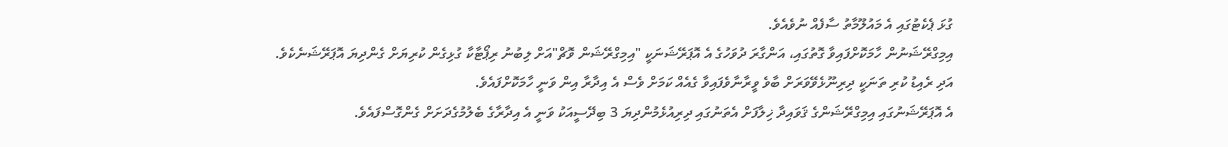ގުޅަ ޕެކެޓުގައި އެ މައުލޫމާތު ސާފެއް ނުވެއެވެ.
އިމިގްރޭޝަނުން ހާމަކޮށްފައިވާ ގޮތުގައި، އަންގާރަ ދުވަހުގެ އެ އޮޕަރޭޝަނަކީ "އިމިގްރޭޝަން ވޮޗް"އަށް ލިބުނު ރިޕޯޓާކާ ގުޅިގެން ކުރިޔަށް ގެންދިޔަ އޮޕަރޭޝަނެކެވެ. އަދި ރެއިޑު ކުރި ތަނަކީ ދިރިނޫޅެވޭވަރަށް ބާވެ ވީރާނާވެފައިވާ ގެއެއް ކަމަށް ވެސް އެ އިދާރާ އިން ވަނީ ހާމަކޮށްފައެވެ.
އެ އޮޕަރޭޝަނުގައި އިމިގްރޭޝަންގެ ޤަވައިދާ ޚިލާފަށް އެތަނުގައި ދިރިއުޅެމުންދިޔަ 3 ބިދޭސީއަކު ވަނީ އެ އިދާރާގެ ބެލުމުގެދަށަށް ގެންގޮސްފައެވެ.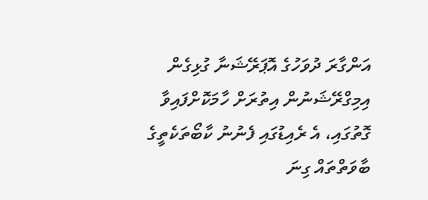އަންގާރަ ދުވަހުގެ އޮޕަރޭޝަނާ ގުޅިގެން އިމިގްރޭޝަނުން އިތުރަށް ހާމަކޮށްފައިވާ ގޮތުގައި، އެ ރެއިޑުގައި ފެނުނު ކާބޯތަކެތީގެ ބާވަތްތައް ގިނަ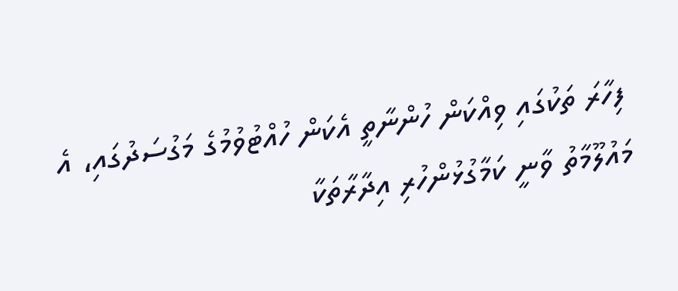ފިހާރަ ތަކުގައި ވިއްކަން ހުންނާތީ އެކަން ހުއްޓުވުމުގެ މަގުސަދުގައި، އެ މައުލޫމާތު ވާނީ ކަމާގުޅުންހުރި އިދާރާތަކާ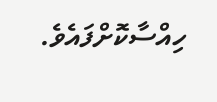ހިއްސާކޮށްފައެވެ.